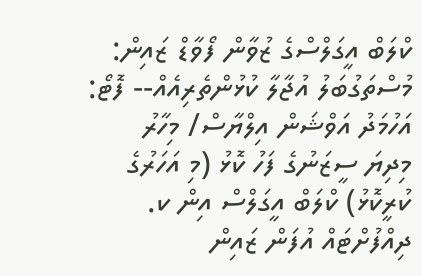ކްލަބް އީގަލްސްގެ ޒުވާން ފޯވާޑް ޒައިން: މުސްތަގުބަލު އުޖާލާ ކުޅުންތެރިއެއް-- ފޮޓޯ: އަހުމަދު އަވްޝަން އިލްޔާސް/ މިހާރު
މިދިޔަ ސީޒަނުގެ ފަހު ކޮޅު (މި އަހަރުގެ ކުރީކޮޅު) ކްލަބް އީގަލްސް އިން ކ. ދިއްފުށްޓައް އުފަން ޒައިން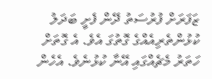ޒަފަރަށް ފުރުސަތު ދޭން ފެށީ ބަދަލު ކުޅުންތެރިއެއްގެ ގޮތުގަ އެވެ. އެ ގޮތަށް ހަތަރު މެޗެއްގައި އޭނާ ކުޅުނެވެ. އެހެން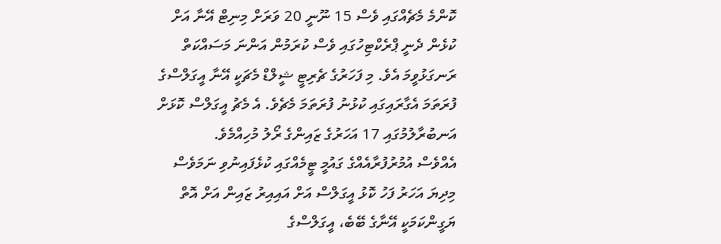ކޮންމެ މެޗެއްގައި ވެސް 15 ނޫނީ 20 ވަރަށް މިނިޓް އޭނާ އަށް ކުޅެން ދެނީ ޕްރެކްޓިހުގައި ވެސް ކުރަމުން އަންނަ މަސައްކަތް ރަނގަޅުވީމަ އެވެ. މި ފަހަރުގެ ޗެރިޓީ ޝީލްޑް މެޗަކީ އޭނާ އީގަލްސްގެ ފުރަތަމަ އެގާރައިގައި ކުޅުނު ފުރަތަމަ މެޗެވެ. އެ މެޗު އީގަލްސް ކޮޅަށް އަނބުރާލުމުގައި 17 އަހަރުގެ ޒައިންގެ ރޯލު މުހިއްމެވެ.
އެއްވެސް އުމުރުފުރާއެއްގެ ގައުމީ ޓީމެއްގައި ކުޅެފައިނުވި ނަމަވެސް މިދިޔަ އަހަރު ފަހު ކޮޅު އީގަލްސް އަށް އައިއިރު ޒައިން އަށް އޮތް ޔަގީންކަމަކީ އޭނާގެ ބޭބެ، އީގަލްސްގެ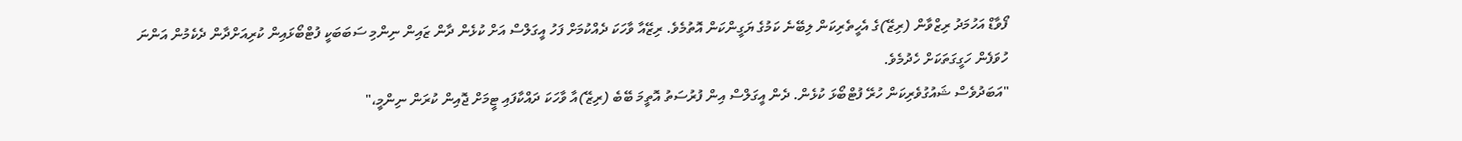ފޯވާޑް އަހުމަދު ރިޒްވާން (ރިޒޭ)ގެ އެހީތެރިކަން ލިބޭނެ ކަމުގެ ޔަގީންކަން އޮތުމެވެ. ރިޒޭއާ ވާހަކަ ދެއްކުމަށް ފަހު އީގަލްސް އަށް ކުޅެން ދާން ޒައިން ނިންމި ސަބަބަކީ ފުޓްބޯޅައިން ކުރިއަށްދާން ދެކެމުން އަންނަ ހުވަފެން ހަގީގަތަކަށް ހެދުމެވެ.
"އަބަދުވެސް ޝައުގުވެރިކަން ހުރޭ ފުޓްބޯޅަ ކުޅެން. ދެން އީގަލްސް އިން ފުރުސަތު އޮތީމަ ބޭބެ (ރިޒޭ)އާ ވާހަކަ ދައްކާފައި ޓީމަށް ޖޮއިން ކުރަން ނިންމީ،"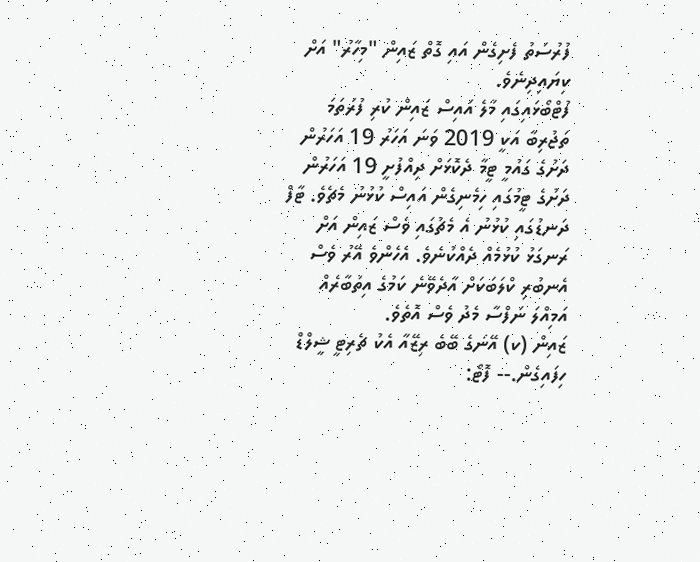ފުރުސަތު ފެށިގެން އައި ގޮތް ޒައިން "މިހާރު" އަށް ކިޔައިދިނެވެ.
ފުޓްބޯޅައިގައި މާލެ އައިސް ޒައިން ކުރި ފުރަތަމަ ތަޖުރިބާ އަކީ 2019 ވަނަ އަހަރު 19 އަހަރުން ދަށުގެ ގައުމީ ޓީމާ ދެކޮޅަށް ދިއްފުށީ 19 އަހަރުން ދަށުގެ ޓީމުގައި ހިމެނިގެން އައިސް ކުޅުނު މެޗެވެ. ޓާފް ދަނޑުގައި ކުޅުނު އެ މެޗުގައި ވެސް ޒައިން އަށް ރަނގަޅު ކުޅުމެއް ދެއްކުނެވެ. އެހެންވެ އޭރު ވެސް އެނބުރި ކްލަބަކަށް އާދެވޭނެ ކަމުގެ އިތުބާރެއް އަމިއްލަ ނަފްސާ މެދު ވެސް އޮތެވެ.
ޒައިން (ކ) އޭނަގެ ބޭބެ ރިޒޭއާ އެކު ޗެރިޓީ ޝީލްޑް ހިފައިގެން.-- ފޮޓޯ: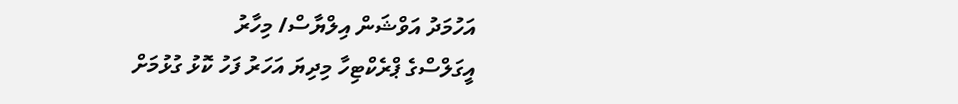އަހުމަދު އަވްޝަން އިލްޔާސް/ މިހާރު
އީގަލްސްގެ ޕްރެކްޓިހާ މިދިޔަ އަހަރު ފަހު ކޮޅު ގުޅުމަށް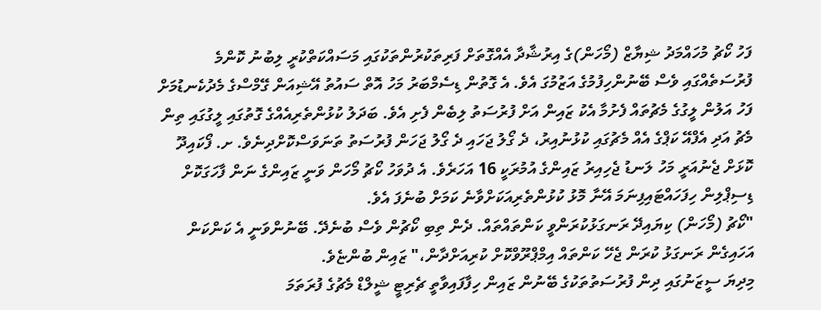ފަހު ކޯޗު މުހައްމަދު ޝިޔާޒް (މޯހަން)ގެ އިރުޝާދާ އެއްގޮތަށް ފަރިތަކުރުންތަކުގައި މަސައްކަތްކުރީ ލިބުނު ކޮންމެ ފުރުސަތެއްގައި ވެސް ބޭނުންހިފުމުގެ އަޒުމުގަ އެވެ. އެ ގޮތުން ޑިސެމްބަރު މަހު އޮތް ސައުތު އޭޝިއަން ގޭމްސްގެ މެދުކެނޑުމަށް ފަހު އަލުން ލީގުގެ މެޗުތައް ފެށުމާ އެކު ޒައިން އަށް ފުރުސަތު ލިބެން ފެށި އެވެ. ބަދަލު ކުޅުންތެރިއެއްގެ ގޮތުގައި ލީގުގައި ތިން މެޗު އަދި އެފްއޭ ކަޕްގެ އެއް މެޗުގައި ކުޅުނުއިރު، ދެ ގޯލު ޖަހައި ދެ ގޯލު ޖަހަން ފުރުސަތު ތަނަވަސްކޮށްދިނެވެ. ށ. ފޯކައިދޫ ކޮޅަށް ޖެނުއަރީ މަހު ލަނޑު ޖެހިއިރު ޒައިންގެ އުމުރަކީ 16 އަހަރެވެ. އެ ދުވަހު ކޯޗު މޯހަން ވަނީ ޒައިންގެ ނަން ފާހަގަކޮށް ޑިސިޕްލިން ހިފަހައްޓައިފިނަމަ އޭނާ މޮޅު ކުޅުންތެރިއަކަށްވާނެ ކަމަށް ބުނެފަ އެވެ.
"ކޯޗު (މޯހަން) ކިޔައިދޭ ރަނގަޅުކުރަންވީ ކަންތައްތައް. ދެން ތިބި ކޯޗުން ވެސް ބުނެދޭ. ބޭނުންވަނީ އެ ކަންކަން އަހައިގެން ރަނގަޅު ކުރަން ޖެހޭ ކަންތައް އިމްޕްރޫވްކޮށް ކުރިއަށްދާން،" ޒައިން ބުންޏެވެ.
މިދިޔަ ސީޒަނުގައި ދިން ފުރުސަތުތަކުގެ ބޭނުން ޒައިން ހިފާފައިވާތީ ޗެރިޓީ ޝީލްޑް މެޗުގެ ފުރަތަމަ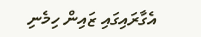އެގާރައިގައި ޒައިން ހިމެނި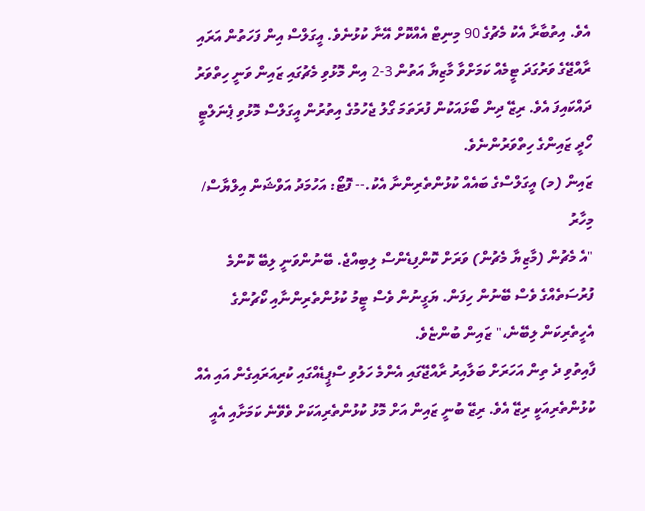އެވެ. އިތުބާރާ އެކު މެޗުގެ 90 މިނިޓް އެއްކޮށް އޭނާ ކުޅުނެވެ. އީގަލްސް އިން ފަހަތުން އަރައި ރާއްޖޭގެ ވަރުގަދަ ޓީމެއް ކަމަށްވާ މާޒިޔާ އަތުން 3-2 އިން މޮޅުވި މެޗުގައި ޒައިން ވަނީ ހިތްވަރު ދައްކައިފަ އެވެ. ރިޒޭ ދިން ބޯޅައަކުން ފުރަތަމަ ގޯލު ޖެހުމުގެ އިތުރުން އީގަލްސް މޮޅުވި ޕެނަލްޓީ ހޯދީ ޒައިންގެ ހިތްވަރުންނެވެ.
ޒައިން (މ) އީގަލްސްގެ ބައެއް ކުޅުންތެރިންނާ އެކު.-- ފޮޓޯ: އަހުމަދު އަވްޝަން އިލްޔާސް/ މިހާރު
"އެ މެޗުން (މާޒިޔާ މެޗުން) ވަރަށް ކޮންފިޑެންސް ލިބިއްޖެ. ބޭނުންވަނީ ލިބޭ ކޮންމެ ފުރުސަތެއްގެ ވެސް ބޭނުން ހިފަން. ޔަގީނުން ވެސް ޓީމު ކުޅުންތެރިންނާއި ކޯޗުންގެ އެހީތެރިކަން ލިބޭނެ،" ޒައިން ބުންޏެވެ.
ފާއިތުވި ދެ ތިން އަހަރަށް ބަލާއިރު ރާއްޖޭގައި އެންމެ ހަލުވި ސްޕީޑެއްގައި ކުރިއަރައިގެން އައި އެއް ކުޅުންތެރިއަކީ ރިޒޭ އެވެ. ރިޒޭ ބުނީ ޒައިން އަށް މޮޅު ކުޅުންތެރިއަކަށް ވެވޭނެ ކަމަށާއި އެއީ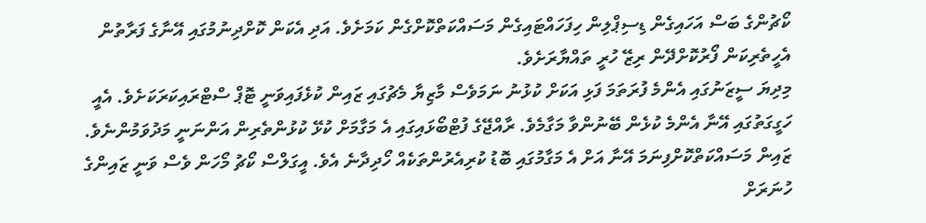ކޯޗުންގެ ބަސް އަހައިގެން ޑިސިޕްލިން ހިފަހައްޓައިގެން މަސައްކަތްކޮށްގެން ކަމަށެވެ. އަދި އެކަން ކޮށްދިނުމުގައި އޭނާގެ ފަރާތުން އެހީތެރިކަން ފޯރުކޮށްދޭން ރިޒޭ ހުރީ ތައްޔާރަށެވެ.
މިދިޔަ ސީޒަނުގައި އެންމެ ފުރަތަމަ ފަޅި އަކަށް ކުޅުނު ނަމަވެސް މާޒިޔާ މެޗުގައި ޒައިން ކުޅެފައިވަނީ ޓޮޕް ސްޓްރައިކަރަކަށެވެ. އެއީ ހަގީގަތުގައި އޭނާ އެންމެ ކުޅެން ބޭނުންވާ މަގާމެވެ. ރާއްޖޭގެ ފުޓްބޯޅައިގައި އެ މަގާމަށް ކުޅޭ ކުޅުންތެރިން އަންނަނީ މަދުވަމުންނެވެ. ޒައިން މަސައްކަތްކޮށްފިނަމަ އޭނާ އަށް އެ މަގާމުގައި ބޮޑު ކުރިއެރުންތަކެއް ހޯދިދާނެ އެވެ. އީގަލްސް ކޯޗު މޯހަން ވެސް ވަނީ ޒައިންގެ ހުނަރަށް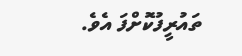ތައުރީފުކޮށްފަ އެވެ.